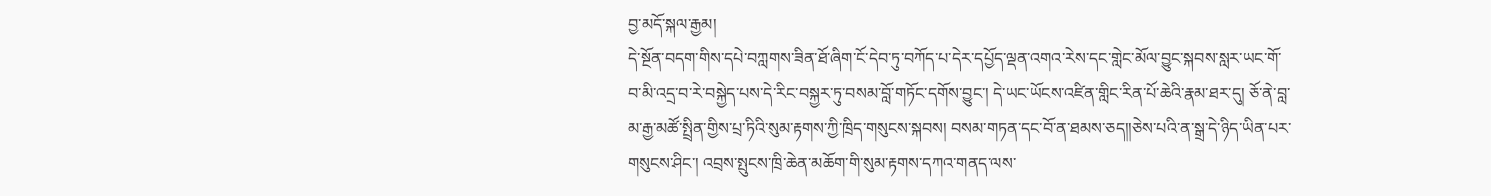བྱ་མདོ་སྐལ་རྒྱམ།
དེ་སྔོན་བདག་གིས་དཔེ་བཀླགས་ཟིན་ཐོ་ཞིག་ངོ་དེབ་ཏུ་བཀོད་པ་དེར་དཔྱོད་ལྡན་འགའ་རེས་དང་གླེང་མོལ་བྱུང་སྐབས་སླར་ཡང་གོ་བ་མི་འདྲ་བ་རེ་བསྐྱེད་པས་དེ་རིང་བསྐྱར་ཏུ་བསམ་བློ་གཏོང་དགོས་བྱུང་། དེ་ཡང་ཡོངས་འཛིན་གླིང་རིན་པོ་ཆེའི་རྣམ་ཐར་དུ། ཅོ་ནེ་བླ་མ་རྒྱ་མཚོ་སྤྲིན་གྱིས་པྲ་ཏིའི་སུམ་རྟགས་ཀྱི་ཁྲིད་གསུངས་སྐབས། བསམ་གཏན་དང་བོ་ན་ཐམས་ཅད།།ཅེས་པའི་ན་སྒྲ་དེ་ཉིད་ཡིན་པར་གསུངས་ཤིང་། འབྲས་སྤུངས་ཁྲི་ཆེན་མཆོག་གི་སུམ་རྟགས་དཀའ་གནད་ལས་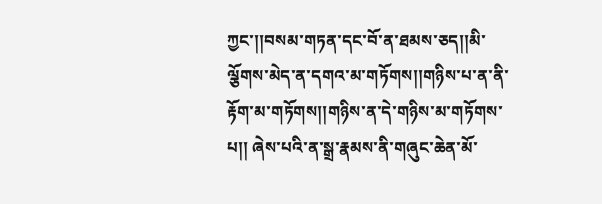ཀྱང་།།བསམ་གཏན་དང་བོ་ན་ཐམས་ཅད།།མི་ལྕོགས་མེད་ན་དགའ་མ་གཏོགས།།གཉིས་པ་ན་ནི་རྟོག་མ་གཏོགས།།གཉིས་ན་དེ་གཉིས་མ་གཏོགས་པ།། ཞེས་པའི་ན་སྒྲ་རྣམས་ནི་གཞུང་ཆེན་མོ་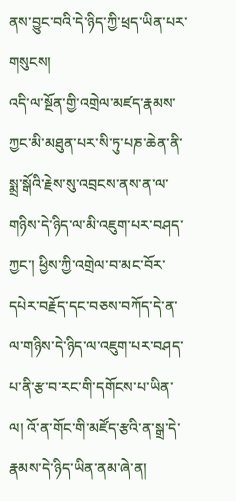ནས་བྱུང་བའི་དེ་ཉིད་ཀྱི་ཕྲད་ཡིན་པར་གསུངས།
འདི་ལ་སྔོན་གྱི་འགྲེལ་མཛད་རྣམས་ཀྱང་མི་མཐུན་པར་སི་ཏུ་པཎ་ཆེན་ནི་སྨྲ་སྒོའི་རྗེས་སུ་འབྲངས་ནས་ན་ལ་གཉིས་དེ་ཉིད་ལ་མི་འཇུག་པར་བཤད་ཀྱང་། ཕྱིས་ཀྱི་འགྲེལ་བ་མང་བོར་དཔེར་བརྗོད་དང་བཅས་བཀོད་དེ་ན་ལ་གཉིས་དེ་ཉིད་ལ་འཇུག་པར་བཤད་པ་ནི་རྩ་བ་རང་གི་དགོངས་པ་ཡིན་ལ། འོ་ན་གོང་གི་མཛོད་རྩའི་ན་སྒྲ་དེ་རྣམས་དེ་ཉིད་ཡིན་ནམ་ཞེ་ན།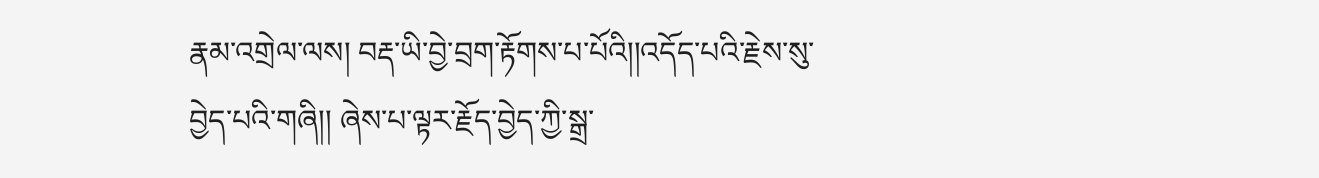རྣམ་འགྲེལ་ལས། བརྡ་ཡི་བྱེ་བྲག་རྟོགས་པ་པོའི།།འདོད་པའི་རྗེས་སུ་བྱེད་པའི་གཞི།། ཞེས་པ་ལྟར་རྗོད་བྱེད་ཀྱི་སྒྲ་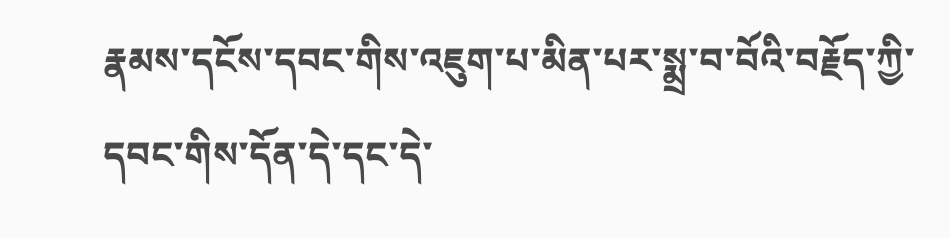རྣམས་དངོས་དབང་གིས་འཇུག་པ་མིན་པར་སྨྲ་བ་བོའི་བརྗོད་ཀྱི་དབང་གིས་དོན་དེ་དང་དེ་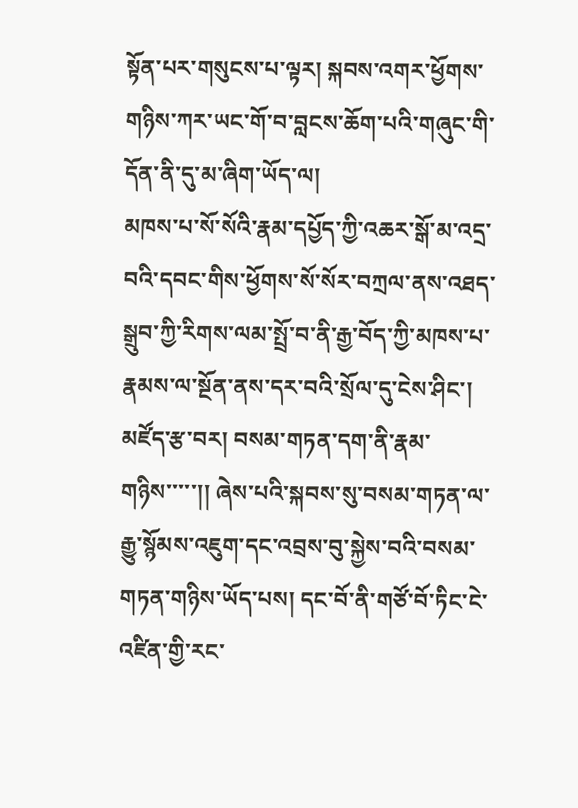སྟོན་པར་གསུངས་པ་ལྟར། སྐབས་འགར་ཕྱོགས་གཉིས་ཀར་ཡང་གོ་བ་བླངས་ཆོག་པའི་གཞུང་གི་དོན་ནི་དུ་མ་ཞིག་ཡོད་ལ།
མཁས་པ་སོ་སོའི་རྣམ་དཔྱོད་ཀྱི་འཆར་སྒོ་མ་འདྲ་བའི་དབང་གིས་ཕྱོགས་སོ་སོར་བཀྲལ་ནས་འཐད་སྒྲུབ་ཀྱི་རིགས་ལམ་སྤྲོ་བ་ནི་རྒྱ་བོད་ཀྱི་མཁས་པ་རྣམས་ལ་སྔོན་ནས་དར་བའི་སྲོལ་དུ་ངེས་ཤིང་། མཛོད་རྩ་བར། བསམ་གཏན་དག་ནི་རྣམ་གཉིས་་་་་།། ཞེས་པའི་སྐབས་སུ་བསམ་གཏན་ལ་རྒྱུ་སྙོམས་འཇུག་དང་འབྲས་བུ་སྐྱེས་བའི་བསམ་གཏན་གཉིས་ཡོད་པས། དང་བོ་ནི་གཙོ་བོ་ཏིང་ངེ་འཛིན་གྱི་རང་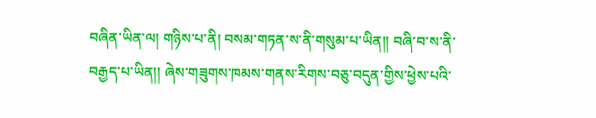བཞིན་ཡིན་ལ། གཉིས་པ་ནི། བསམ་གཏན་ས་ནི་གསུམ་པ་ཡིན།། བཞི་བ་ས་ནི་བརྒྱད་པ་ཡིན།། ཞེས་གཟུགས་ཁམས་གནས་རིགས་བཅུ་བདུན་གྱིས་ཕྱེས་པའི་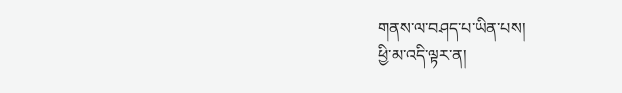གནས་ལ་བཤད་པ་ཡིན་པས།
ཕྱི་མ་འདི་ལྟར་ན།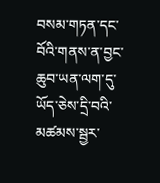བསམ་གཏན་དང་བོའི་གནས་ན་བྱང་ཆུབ་ཡན་ལག་དུ་ཡོད་ཅེས་དྲི་བའི་མཚམས་སྦྱར་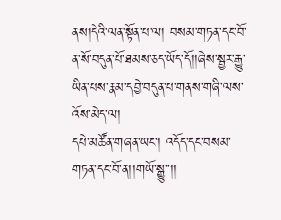ནས།དེའི་ལན་སྟོན་པ་ལ། བསམ་གཏན་དང་བོ་ན་སོ་བདུན་པོ་ཐམས་ཅད་ཡོད་དོ།།ཞེས་སྦྱར་རྒྱུ་ཡིན་པས་རྣམ་དབྱེ་བདུན་པ་གནས་གཞི་ལས་འོས་མེད་ལ།
དཔེ་མཚོན་གཞན་ཡང་། འདོད་དང་བསམ་གཏན་དང་བོ་ན།།གཡོ་སྒྱུ་་།།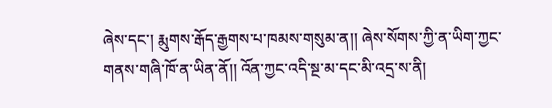ཞེས་དང་། རྨུགས་རྒོད་རྒྱགས་པ་ཁམས་གསུམ་ན།། ཞེས་སོགས་ཀྱི་ན་ཡིག་ཀྱང་གནས་གཞི་ཁོ་ན་ཡིན་ནོ།། འོན་ཀྱང་འདི་སྔ་མ་དང་མི་འདྲ་ས་ནི།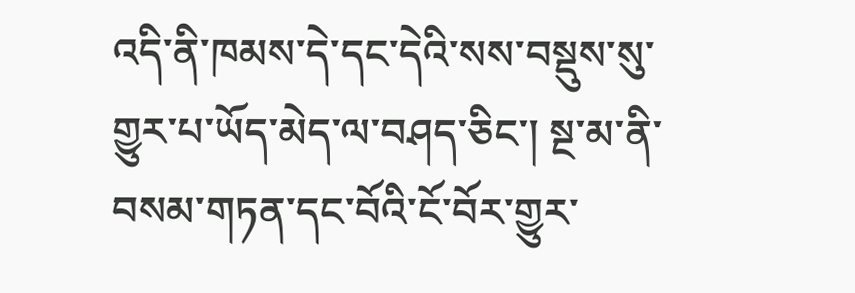འདི་ནི་ཁམས་དེ་དང་དེའི་སས་བསྡུས་སུ་གྱུར་པ་ཡོད་མེད་ལ་བཤད་ཅིང་། སྔ་མ་ནི་བསམ་གཏན་དང་བོའི་ངོ་བོར་གྱུར་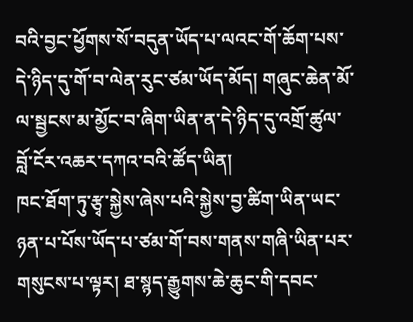བའི་བྱང་ཕྱོགས་སོ་བདུན་ཡོད་པ་ལའང་གོ་ཆོག་པས་དེ་ཉིད་དུ་གོ་བ་ལེན་རུང་ཙམ་ཡོད་མོད། གཞུང་ཆེན་མོ་ལ་སྦྱངས་མ་མྱོང་བ་ཞིག་ཡིན་ན་དེ་ཉིད་དུ་འགྲོ་ཚུལ་བློ་ངོར་འཆར་དཀའ་བའི་ཚོད་ཡིན།
ཁང་ཐོག་ཏུ་རྩྭ་སྐྱེས་ཞེས་པའི་སྐྱེས་བྱ་ཚིག་ཡིན་ཡང་ཉན་པ་པོས་ཡོད་པ་ཙམ་གོ་བས་གནས་གཞི་ཡིན་པར་གསུངས་པ་ལྟར། ཐ་སྙད་རྒྱུགས་ཆེ་ཆུང་གི་དབང་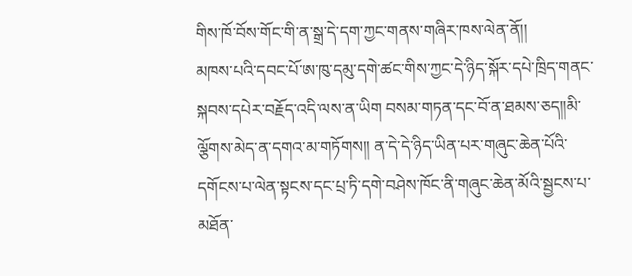གིས་ཁོ་བོས་གོང་གི་ན་སྒྲ་དེ་དག་ཀྱང་གནས་གཞིར་ཁས་ལེན་ནོ།།
མཁས་པའི་དབང་པོ་ཨ་ཁུ་དམུ་དགེ་ཚང་གིས་ཀྱང་དེ་ཉིད་སྐོར་དཔེ་ཁྲིད་གནང་སྐབས་དཔེར་བརྗོད་འདི་ལས་ན་ཡིག བསམ་གཏན་དང་བོ་ན་ཐམས་ཅད།།མི་ལྕོགས་མེད་ན་དགའ་མ་གཏོགས།། ན་དེ་དེ་ཉིད་ཡིན་པར་གཞུང་ཆེན་པོའི་དགོངས་པ་ལེན་སྟངས་དང་པྲ་ཏི་དགེ་བཤེས་ཁོང་ནི་གཞུང་ཆེན་མོའི་སྦྱངས་པ་མཐོན་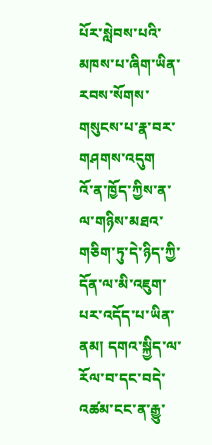པོར་སླེབས་པའི་མཁས་པ་ཞིག་ཡིན་རབས་སོགས་གསུངས་པ་རྣ་བར་གཤགས་འདུག
འོ་ན་ཁྱོད་ཀྱིས་ན་ལ་གཉིས་མཐའ་གཅིག་ཏུ་དེ་ཉིད་ཀྱི་དོན་ལ་མི་འཇུག་པར་འདོད་པ་ཡིན་ནམ། དགའ་སྐྱིད་ལ་རོལ་བ་དང་བདེ་འཚམ་ངང་ན་རྒྱུ་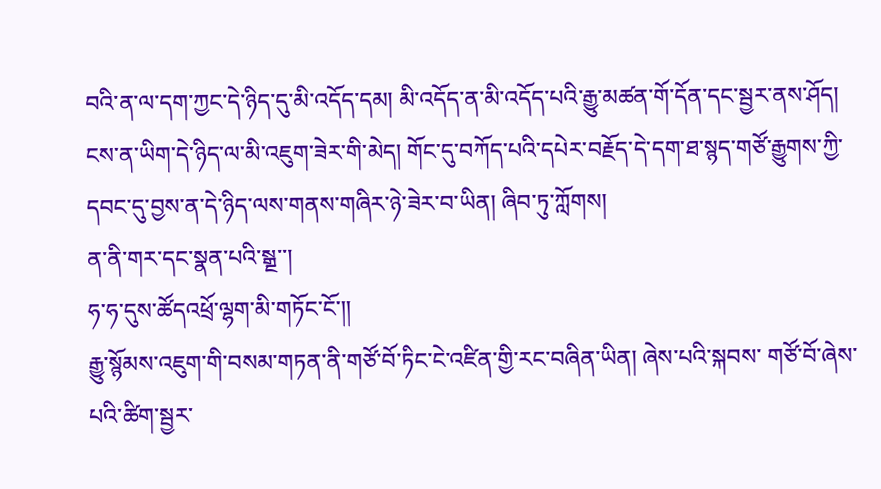བའི་ན་ལ་དག་ཀྱང་དེ་ཉིད་དུ་མི་འདོད་དམ། མི་འདོད་ན་མི་འདོད་པའི་རྒྱུ་མཚན་གོ་དོན་དང་སྦྱར་ནས་ཤོད།
ངས་ན་ཡིག་དེ་ཉིད་ལ་མི་འཇུག་ཟེར་གི་མེད། གོང་དུ་བཀོད་པའི་དཔེར་བརྗོད་དེ་དག་ཐ་སྙད་གཙོ་རྒྱུགས་ཀྱི་དབང་དུ་བྱས་ན་དེ་ཉིད་ལས་གནས་གཞིར་ཉེ་ཟེར་བ་ཡིན། ཞིབ་ཏུ་ཀློགས།
ན་ནི་གར་དང་སྣན་པའི་སྒྔ་་།
ཧ་ཧ་དུས་ཚོདའཕྲོ་ལྷག་མི་གཏོང་ངོ་།།
རྒྱུ་སྙོམས་འཇུག་གི་བསམ་གཏན་ནི་གཙོ་བོ་ཏིང་ངེ་འཛིན་གྱི་རང་བཞིན་ཡིན། ཞེས་པའི་སྐབས་ གཙོ་བོ་ཞེས་པའི་ཚིག་སྦྱར་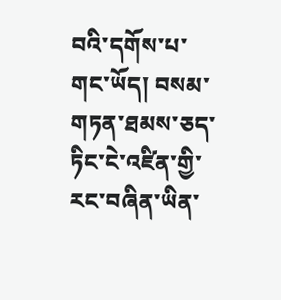བའི་དགོས་པ་གང་ཡོད། བསམ་གཏན་ཐམས་ཅད་ཏིང་ངེ་འཛིན་གྱི་རང་བཞིན་ཡིན་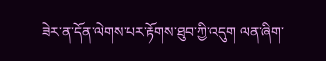ཟེར་ན་དོན་ལེགས་པར་རྟོགས་ཐུབ་ཀྱི་འདུག ལན་ཞིག་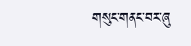གསུང་གནང་བར་ཞུ